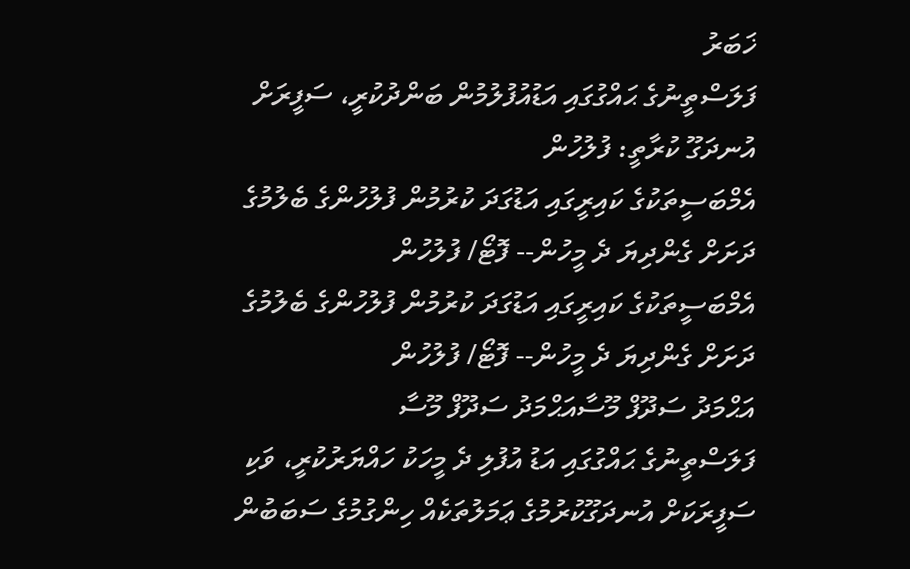ޚަބަރު
ފަލަސްތީނުގެ ޙައްގުގައި އަޑުއުފުލުމުން ބަންދުކުރީ، ސަފީރަށް އުނދަގޫ ކުރާތީ: ފުލުހުން
އެމްބަސީތަކުގެ ކައިރީގައި އަޑުގަދަ ކުރުމުން ފުލުހުންގެ ބެލުމުގެ ދަށަށް ގެންދިޔަ ދެ މީހުން-- ފޮޓޯ/ ފުލުހުން
އެމްބަސީތަކުގެ ކައިރީގައި އަޑުގަދަ ކުރުމުން ފުލުހުންގެ ބެލުމުގެ ދަށަށް ގެންދިޔަ ދެ މީހުން-- ފޮޓޯ/ ފުލުހުން
އަޙްމަދު ސަދޫފް މޫސާއަޙްމަދު ސަދޫފް މޫސާ
ފަލަސްތީނުގެ ޙައްގުގައި އަޑު އުފުލި ދެ މީހަކު ހައްޔަރުކުރީ، ވަކި ސަފީރަކަށް އުނދަގޫކުރުމުގެ ޢަމަލުތަކެއް ހިންގުމުގެ ސަބަބުން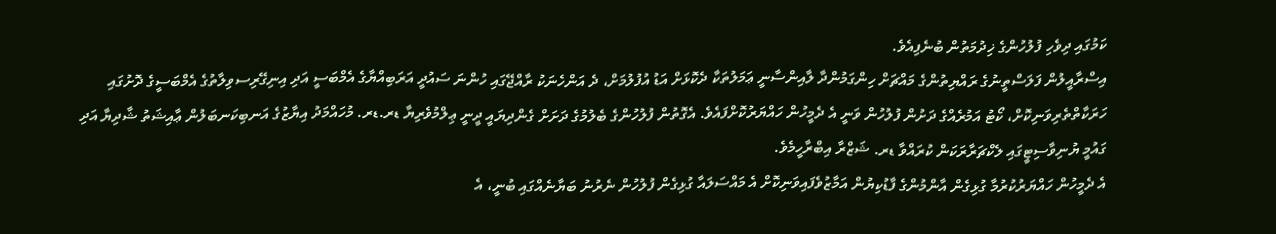ކަމުގައި ދިވެހި ފުލުހުންގެ ޚިދުމަތުން ބުނެފިއެވެ.
އިސްރާއީލުން ފަލަސްތީނުގެ ރައްޔިތުންގެ މައްޗަށް ހިންގަމުންދާ ލާއިންސާނީ ޢަމަލުތަކާ ދެކޮޅަށް އަޑު އުފުލުމަށް، ދެ އަންހެނަކު ރާއްޖޭގައި ހުންނަ ސައުދީ އަރަބިއްޔާގެ އެމްބަސީ އަދި އިނިގޭރިސވިލާތުގެ އެމްބަސީގެ ދޮށުގައި ހަރަކާތްތެރިވަނިކޮށް، ކޯޓު އަމުރެއްގެ ދަށުން ފުލުހުން ވަނީ އެ ދެމީހުން ހައްޔަރުކޮށްފައެވެ. އެގޮތުން ފުލުހުންގެ ބެލުމުގެ ދަށަށް ގެންދިޔައީ ދީނީ ޢިލްމުވެރިޔާ ޑރ.ޑރ. މުހައްމަދު އިޔާޒުގެ އަނބިކަނބަލުން ޢާއިޝަތު ޝާދިޔާ އަދި ގައުމީ ޔުނިވާސިޓީގައި ލެކްޗަރާރަކަން ކުރައްވާ ޑރ. ޝަޒްރާ އިބްރާހީމެވެ.
އެ ދެމީހުން ހައްޔަރުކުރުމާ ގުޅިގެން އާންމުންގެ ފާޑުކިޔުން އަމާޒުވެފައިވަނިކޮށް އެ މައްސަލައާ ގުޅިގެން ފުލުހުން ނެރުނު ބަޔާނެއްގައި ބުނީ، އެ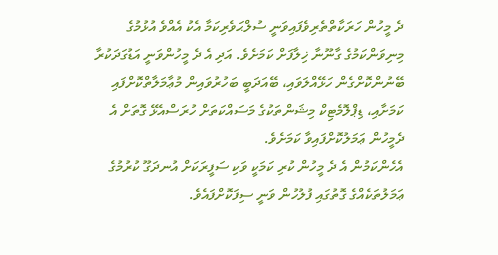ދެ މީހުން ހަރަކާތްތެރިވެފައިވަނީ ސުލްޙަވެރިކަމާ އެކު އެއްވެ އުޅުމުގެ މިނިވަންކަމުގެ ގާނޫނާ ޚިލާފަށް ކަމަށެވެ. އަދި އެ ދެ މީހުންވަނީ އަޑުގަދަކުރާ ބޭނުންކޮށްގެން ހަޅޭއްލަވައި، ބޭއަދަބީ ބަހުރުވައިން މުޢާމަލާތްކޮށްފައި ކަމަށާއި، ޑިޕްލޮމެޓިކް މިޝަންތަކުގެ މަސައްކަތަށް ހުރަސްއެޅޭ ގޮތަށް އެ ދެމީހުން ޢަމަލުކޮށްފައިވާ ކަމަށެވެ.
އެހެންކަމުން އެ ދެ މީހުން ކުރި ކަމަކީ ވަކި ސަފީރަކަށް އުނދަގޫ ކުރުމުގެ ޢަމަލުތަކެއްގެ ގޮތުގައި ފުލުހުން ވަނީ ސިފަކޮށްފައެވެ.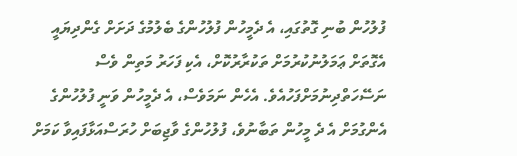ފުލުހުން ބުނި ގޮތުގައި، އެ ދެމީހުން ފުލުހުންގެ ބެލުމުގެ ދަށަށް ގެންދިޔައީ އެގޮތަށް ޢަމަލުނުކުރުމަށް ތަކުރާރުކޮށް، އެކި ފަހަރު މަތިން ވެސް ނަސޭހަތްދިނުމަށްފަހުއެވެ. އެހެން ނަމަވެސް، އެ ދެމީހުން ވަނީ ފުލުހުންގެ އެންގުމަށް އެ ދެ މީހުން ތަބާނުވެ، ފުލުހުންގެ ވާޖިބަށް ހުރަސްއަޅާފައިވާ ކަމަށް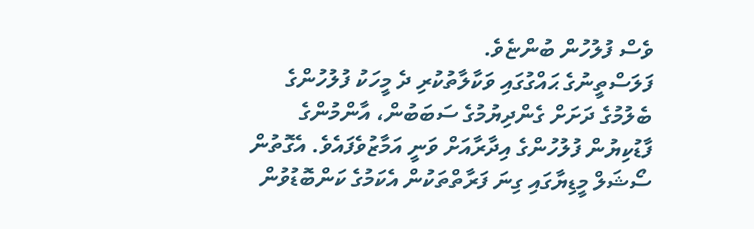ވެސް ފުލުހުން ބުންޏެވެ.
ފަލަސްތީނުގެ ޙައްގުގައި ވަކާލާތުކުރި ދެ މީހަކު ފުލުހުންގެ ބެލުމުގެ ދަށަށް ގެންދިޔުމުގެ ސަބަބުން، އާންމުންގެ ފާޑުކިޔުން ފުލުހުންގެ އިދާރާއަށް ވަނީ އަމާޒުވެފައެވެ. އެގޮތުން ސޯޝަލް މީޑިޔާގައި ގިނަ ފަރާތްތަކުން އެކަމުގެ ކަންބޮޑުވުން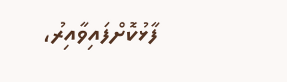ފާޅުކޮށްފައިވާއިރު،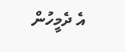އެ ދެމީހުން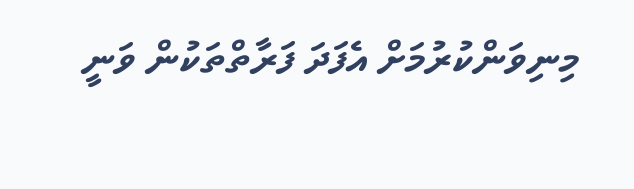މިނިވަންކުރުމަށް އެފަދަ ފަރާތްތަކުން ވަނީ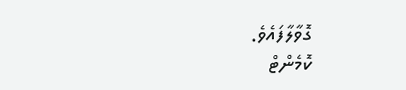ގޮވާލާފައެވެ.
ކޮމެންޓް